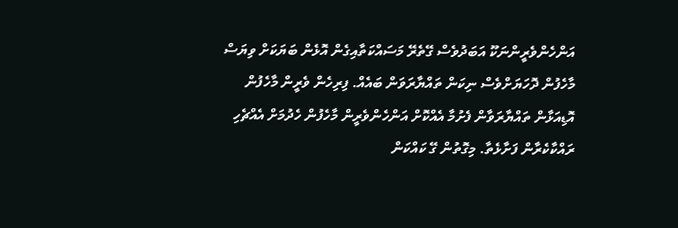އަންހެންވެރީންނަކޫ އަބަދުވެސް ގޭތެރޭ މަސައްކަތާއިގެން އޮޅެން ބަޔަކަށް ވިޔަސް މާހެފުން ދޮހަޔަށްވެސް ނިކަން ތައްޔާރަވަން ބައެއް. ފިރިހެން ވެރީން މާހެފުން އޮޑިއަޅާން ތައްޔާރަވާން ފެށުމާ އެއްކޮށް އަންހެންވެރީން މާހެފުން ހެދުމަށް އެއްޗެހި ރައްކާކެރާން ފަށާޅެތާ. މިގޮތުން ގޭ ކައްކަން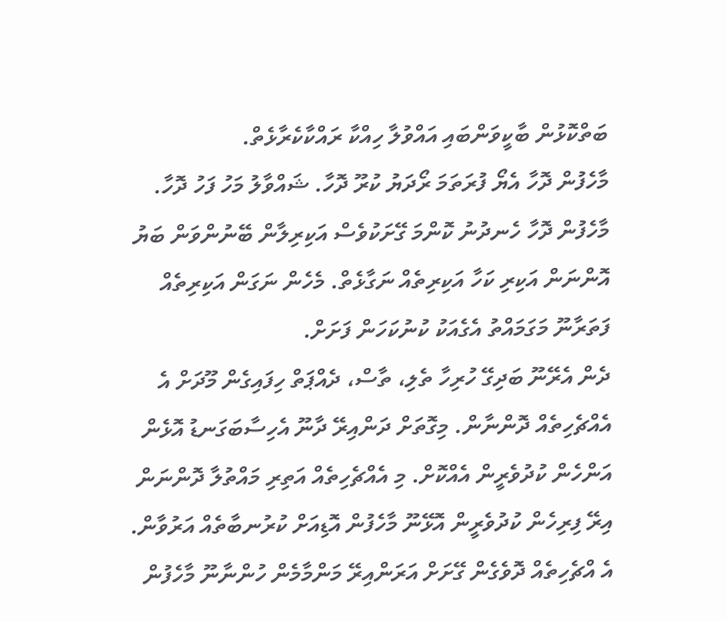ބަތްކޮޅުން ބާކީވަންބައި އައްވުލާ ހިއްކާ ރައްކާކެރާޅެތް.
މާހެފުން ދޮހާ އެޔޯ ފުރަތަމަ ރޯދަޔު ކުރޫ ދޮހާ. ޝައްވާލު މަހު ފަހު ދޮހާ. މާހެފުން ދޮހާ ހެނދުނު ކޮންމަ ގޭށަކުވެސް އަކިރިލާން ބޭނުންވަން ބަޔު އޮންނަން އަކިރި ކަހާ އަކިރިތެއް ނަގާޅެތް. މެހެން ނަގަން އަކިރިތެއް ފަތަރާނޫ މަގަމައްތު އެގެއަކު ކުނުކަހަން ފަށަށް.
ދެން އެރޭނޫ ބަދިގޭ ހުރިހާ ތެލި، ތާސް، ދެއްޕަތް ހިފައިގެން މޫދަށް އެ އެއްޗެހިތެއް ދޮންނާން. މިގޮތަށް ދަންއިރޭ ދާނޫ އެހިސާބަގަނޑު އޮޅެން އަންހެން ކުދުވެރީން އެއްކޮށް. މި އެއްޗެހިތެއް އަތިރި މައްތުލާ ދޮންނަން އިރޭ ފިރިހެން ކުދުވެރީން އޮޅޭނޫ މާހެފުން އޮޑިއަށް ކުރުނބާތެއް އަރުވާން.
އެ އްޗެހިތެއް ދޮވެގެން ގޭށަށް އަރަންއިރޭ މަންމާމެން ހުންނާނޫ މާހެފުން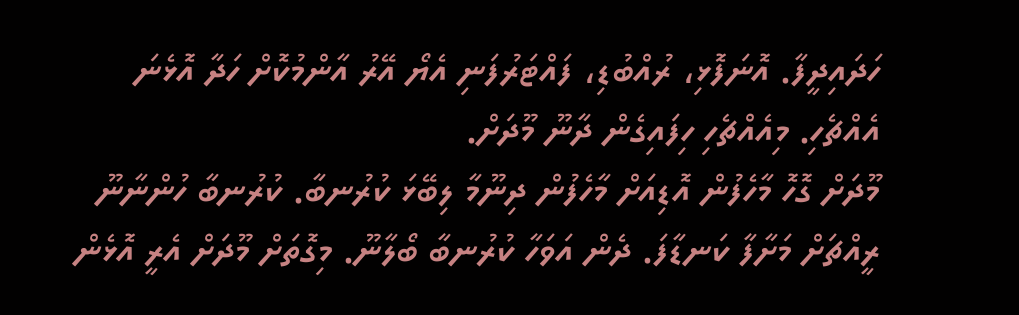ހަދައިދީފާ. އޮނަފޮޅި، ރުއްބުޑި، ފައްޓަރުފަނި އެޔޯ އޭރު އާންމުކޮށް ހަދާ އޮޅެނަ އެއްޗެހި. މިއެއްޗެހި ހިފައިގެން ދާނޫ މޫދަށް.
މޫދަށް ގޮހޮ މާހެފުން އޮޑިއަށް މާހެފުން ދިނޫމާ ލިބޭޅަ ކުރުނބާ. ކުރުނބާ ހުންނާނޫ ރީއްޗަށް މަށާފާ ކަނޑާފަ. ދެން އަވަހާ ކުރުނބާ ބޯލާނޫ. މިގޮތަށް މޫދަށް އެރީ އޮޅެން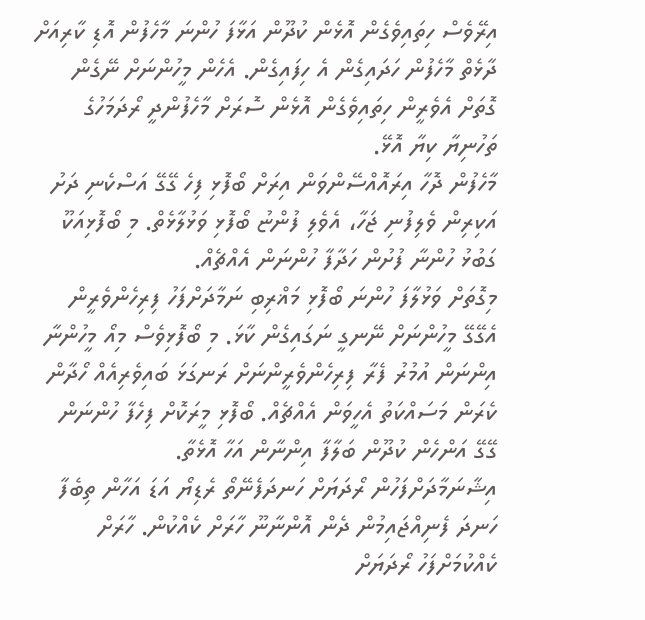އިރޭވެސް ހިތައިވެގެން އޮޅެން ކުދޫން އަޅާފަ ހުންނަ މާހެފުން އޮޑި ކާރިއަށް ދާޅެތް މާހެފުން ހަދައިގެން އެ ހިފައިގެން. އެހެން މީހުންނަށް ނޭގެން ގޮތަށް އެވެރީން ހިތައިވެގެން އޮޅެން ސޮރަށް މާހެފުންދީ ރޯދަމަހުގެ ތަހުނިޔާ ކިޔާ އޮޅޭ.
މާހެފުން ދޮހާ އިރައޮއްސޭންވަން އިރަށް ބޯފޮޅި ފިހެ ގޭގޭ އަސްކެނި ދަށު އަކިރިން ވެލިފުނި ޖަހާ، އެވެލި ފުންޏު ބޯފޮޅި ވަޅުލާޅެތް. މި ބޯފޮޅިއަކޫ ގަބުޅު ހުންނާ ފުށުން ހަދާފާ ހުންނަން އެއްޗެއް.
މިގޮތަށް ވަޅުލާފަ ހުންނަ ބޯފޮޅި މަޣްރިބި ނަމާދަށްފަހު ފިރިހެންވެރީން އެގޭގޭ މީހުންނަށް ނޭނގީ ނަގައިގެން ކާޅަ. މި ބޯފޮޅިވެސް މިއޯ މީހުންނާ އިންނަން އުމުރު ފެރާ ފިރިހެންވެރީންނަށް ރަނގަޅަ ބައިވެރިއެއް ހޯދާން ކެރަން މަސައްކަތު އެހީވަން އެއްޗެއް. ބޯފޮޅި މީރަކޮށް ފިހެފާ ހުންނަން ގޭގޭ އަންހެން ކުދޫން ބަލާފާ އިންނާން އަހާ އޮޅެތާ.
އިޝާނަމާދަށްފަހުން ރޯދަޔަށް ހަނދަފެނޭތޯ ރެޑިޔޯ އަޑަ އަހާން ތިބެފާ ހަނދަ ފެނިއްޖައިމުން ދެން އޮންނާނޫ ހާރަށް ކެއްކުން. ހާރަށް ކެއްކުމަށްފަހު ރޯދަޔަށް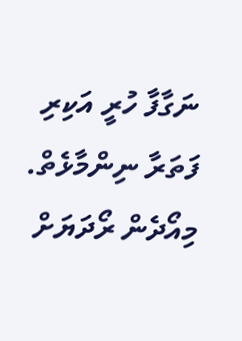ނަގާފާ ހުރީ އަކިރި ފަތަރާ ނިންމާޅެތް. މިއޯދެން ރޯދަޔަށް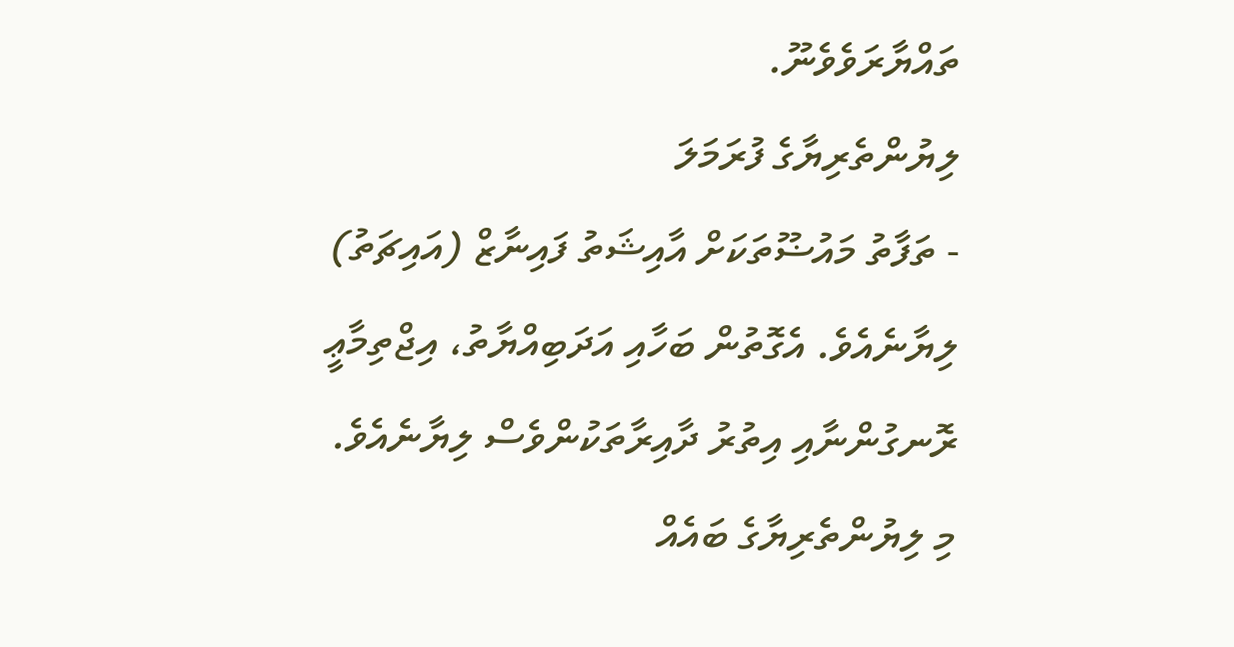ތައްޔާރަވެވެނޫ.
ލިޔުންތެރިޔާގެ ފުރަމަލަ
- ތަފާތު މައުޟޫތަކަށް އާއިޝަތު ފައިނާޒް (އައިޗަތު) ލިޔާނެއެވެ. އެގޮތުން ބަހާއި އަދަބިއްޔާތު، އިޖްތިމާޢީ ރޮނގުންނާއި އިތުރު ދާއިރާތަކުންވެސް ލިޔާނެއެވެ.
މި ލިޔުންތެރިޔާގެ ބައެއް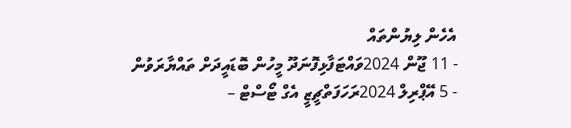އެހެން ލިޔުންތައް
- 11 ޖޫން 2024ވައްޓަފާޅިފޮނަދޫ މީހުން ބޮޑައީދަށް ތައްޔާރަވުން
- 5 އޭޕްރިލް 2024ރަހަފަތްޗީޒީ އެގް ޓޯސްޓް –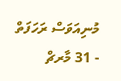މުނިއަވަސް ރަހަފަތް
- 31 މާރޗް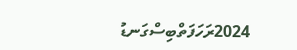2024ރަހަފަތްބިސްގަނޑު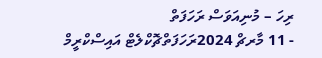ރިހަ – މުނިއަވަސް ރަހަފަތް
- 11 މާރޗް 2024ރަހަފަތްޗޮކްލެޓް އައިސްކްރީމް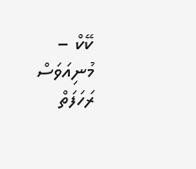ކޭކް – މުނިއަވަސް ރަހަފަތް